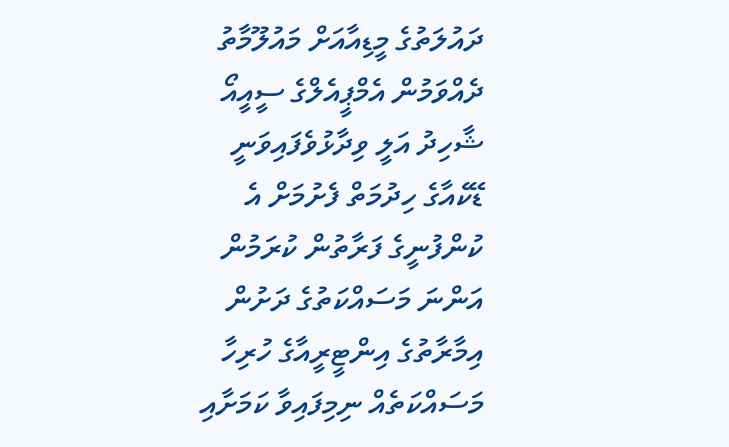ދައުލަތުގެ މީޑިއާއަށް މައުލޫމާތު ދެއްވަމުން އެމްޕީއެލްގެ ސީއީއޯ ޝާހިދު އަލީ ވިދާޅުވެފައިވަނީ ޑޭކެއާގެ ހިދުމަތް ފެށުމަށް އެ ކުންފުނީގެ ފަރާތުން ކުރަމުން އަންނަ މަސައްކަތުގެ ދަށުން އިމާރާތުގެ އިންޓީރީއާގެ ހުރިހާ މަސައްކަތެއް ނިމިފައިވާ ކަމަށާއި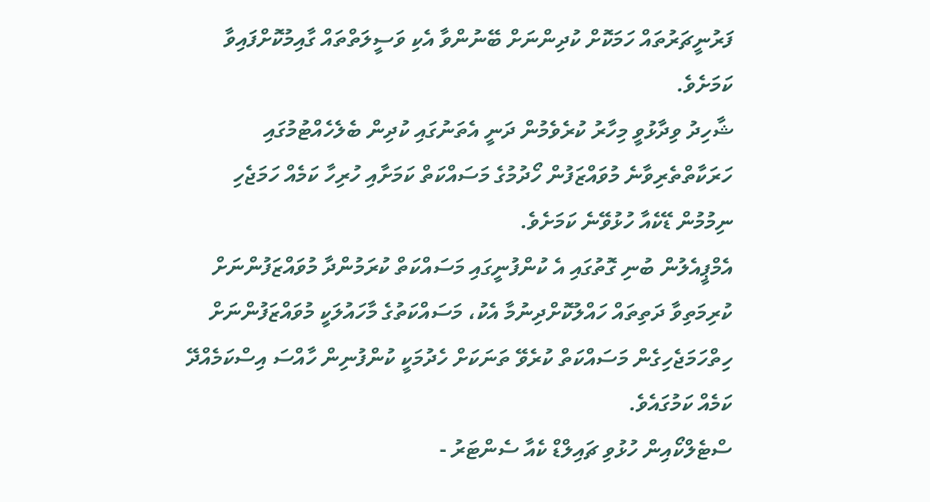ފަރުނީޗަރުތައް ހަމަކޮށް ކުދިންނަށް ބޭނުންވާ އެކި ވަސީލަތްތައް ގާއިމުކޮށްފައިވާ ކަމަށެވެ.
ޝާހިދު ވިދާޅުވީ މިހާރު ކުރެވެމުން ދަނީ އެތަނުގައި ކުދިން ބެލެހެއްޓުމުގައި ހަރަކާތްތެރިވާނެ މުވައްޒަފުން ހޯދުމުގެ މަސައްކަތް ކަމަށާއި ހުރިހާ ކަމެއް ހަމަޖެހި ނިމުމުން ޑޭކެއާ ހުޅުވޭނެ ކަމަށެވެ.
އެމްޕީއެލުން ބުނި ގޮތުގައި އެ ކުންފުނީގައި މަސައްކަތް ކުރަމުންދާ މުވައްޒަފުންނަށް ކުރިމަތިވާ ދަތިތައް ހައްލުކޮށްދިނުމާ އެކު، މަސައްކަތުގެ މާހައުލަކީ މުވައްޒަފުންނަށް ހިތްހަމަޖެހިގެން މަސައްކަތް ކުރެވޭ ތަނަކަށް ހެދުމަކީ ކުންފުނިން ހާއްސަ އިސްކަމެއްދޭ ކަމެއް ކަމުގައެވެ.
ސްޓެލްކޯއިން ހުޅުވި ޗައިލްޑް ކެއާ ސެންޓަރު -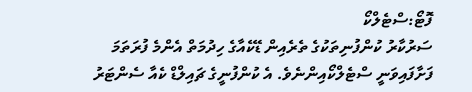ފޮޓޯ:ސްޓެލްކޯ
ސަރުކާރު ކުންފުނިތަކުގެ ތެރެއިން ޑޭކެއާގެ ހިދުމަތް އެންމެ ފުރަތަމަ ފަށާފައިވަނީ ސްޓެލްކޯއިންނެވެ. އެ ކުންފުނީގެ ޗައިލްޑް ކެއާ ސެންޓަރު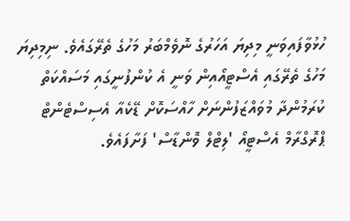ހުޅުވާފައިވަނީ މިދިޔަ އަހަރުގެ ނޮވެމްބަރު މަހުގެ ތެރޭގައެވެ. ނިމިދިޔަ މަހުގެ ތެރޭގައި އެސްޓީއޯއިން ވަނީ އެ ކުންފުނީގައި މަސައްކަތް ކުރަމުންދާ މުވައްޒަފުންނަށް ހާއްސަކޮށް ޑޭކެއާ އެސިސްޓެންޓް ޕްރޮގްރާމް އެސްޓީއޯ 'ލިޓްލް ވޮންޑާސް' ފަށާފައެވެ.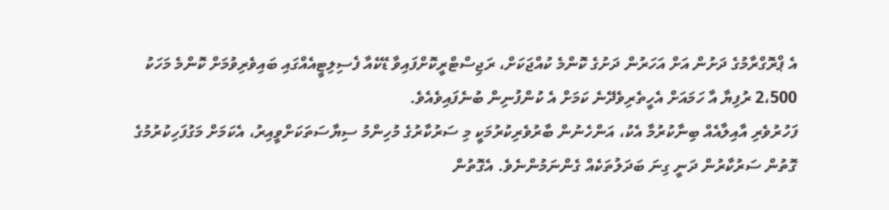އެ ޕްރޮގްރާމުގެ ދަށުން އަށް އަހަރުން ދަށުގެ ކޮންމެ ކުއްޖަކަށް، ރަޖިސްޓްރީކޮށްފައިވާ ޑޭކެއާ ފެސިލިޓީއެއްގައި ބައިވެރިވުމަށް ކޮންމެ މަހަކު 2،500 ރުފިޔާ އާ ހަމައަށް އެހީތެރިވެދޭނެ ކަމަށް އެ ކުންފުނިން ބުނެފައިވެއެވެ.
ފަހުރުވެރި އާއިލާއެއް ބިނާކުރުމާ އެކު، އަންހެނުން ބާރުވެރިކުރުމަކީ މި ސަރުކާރުގެ މުހިންމު ސިޔާސަތަކަށްވީއިރު، އެކަމަށް މަގުފަހިކުރުމުގެ ގޮތުން ސަރުކާރުން ދަނީ ގިނަ ބަދަލުތަކެއް ގެންނަމުންނެވެ. އެގޮތުން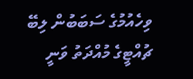ވިހެއުމުގެ ސަބަބުން ލިބޭ ޗުއްޓީގެ މުއްދަތު ވަނީ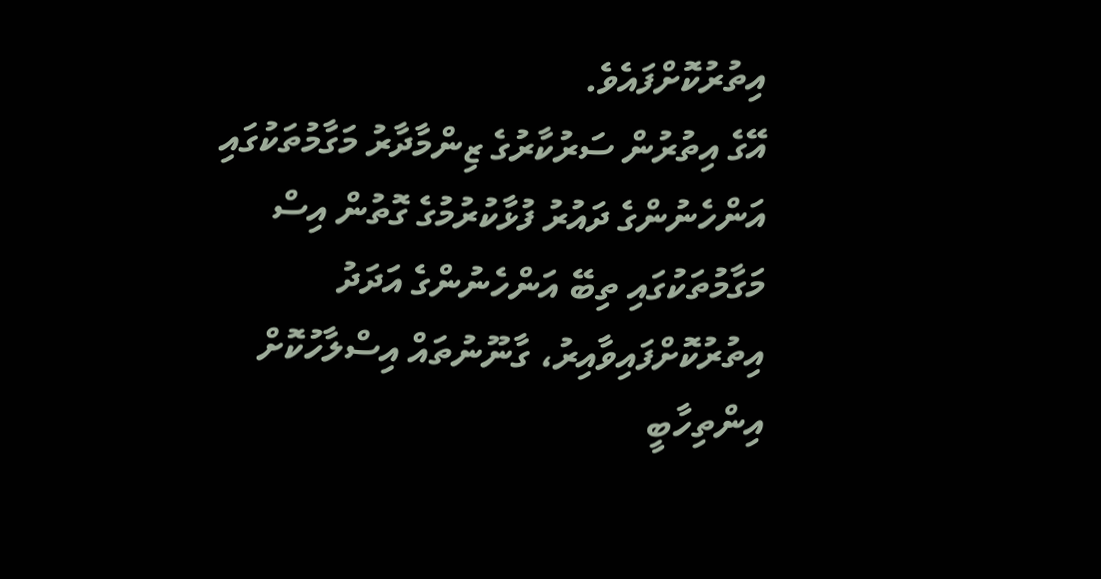އިތުރުކޮށްފައެވެ.
އޭގެ އިތުރުން ސަރުކާރުގެ ޒިންމާދާރު މަގާމުތަކުގައި އަންހެނުންގެ ދައުރު ފުޅާކުރުމުގެ ގޮތުން އިސް މަގާމުތަކުގައި ތިބޭ އަންހެނުންގެ އަދަދު އިތުރުކޮށްފައިވާއިރު، ގާނޫނުތައް އިސްލާހުކޮށް އިންތިހާބީ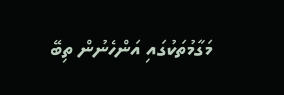މަގާމުތަކުގައި އަންހެނުން ތިބޭ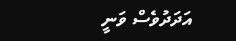އަދަދުވެސް ވަނީ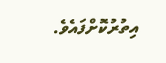އިތުރުކޮށްފައެވެ.